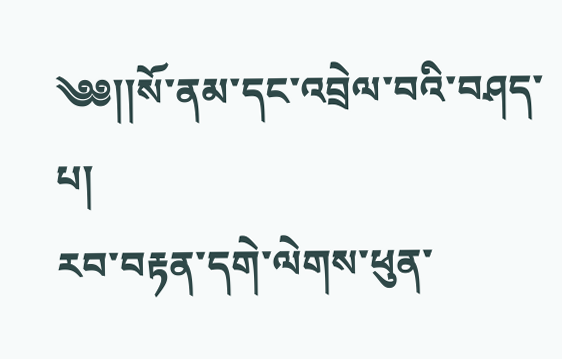༄༅།།སོ་ནམ་དང་འབྲེལ་བའི་བཤད་པ།
རབ་བརྟན་དགེ་ལེགས་ཕུན་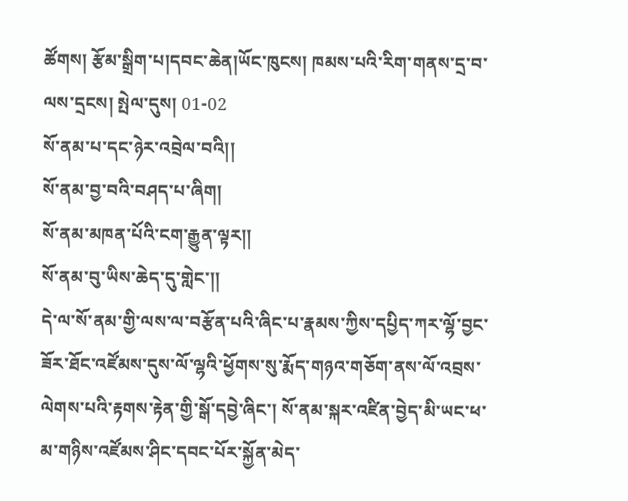ཚོགས། རྩོམ་སྒྲིག་པ།དབང་ཆེན།ཡོང་ཁུངས། ཁམས་པའི་རིག་གནས་དྲ་བ་ལས་དྲངས། སྤེལ་དུས། 01-02
སོ་ནམ་པ་དང་ཉེར་འབྲེལ་བའི།།
སོ་ནམ་བྱ་བའི་བཤད་པ་ཞིག།
སོ་ནམ་མཁན་པོའི་ངག་རྒྱུན་ལྟར།།
སོ་ནམ་བུ་ཡིས་ཆེད་དུ་གླེང་།།
དེ་ལ་སོ་ནམ་གྱི་ལས་ལ་བརྩོན་པའི་ཞིང་པ་རྣམས་ཀྱིས་དཔྱིད་ཀར་ལྷོ་བྱང་ཟོར་ཐོང་འཛོམས་དུས་ལོ་ལྷའི་ཕྱོགས་སུ་རྨོད་གཉའ་གཅོག་ནས་ལོ་འབྲས་ལེགས་པའི་རྟགས་རྟེན་གྱི་སྒོ་དབྱེ་ཞིང་། སོ་ནམ་སྐར་འཛིན་བྱེད་མི་ཡང་ཕ་མ་གཉིས་འཛོམས་ཤིང་དབང་པོར་སྐྱོན་མེད་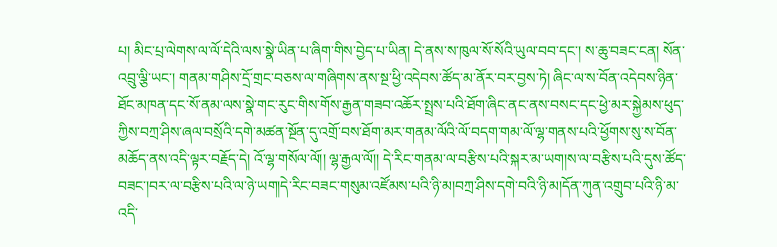པ། མིང་པྲ་ལེགས་ལ་ལོ་དེའི་ལས་སྣེ་ཡིན་པ་ཞིག་གིས་བྱེད་པ་ཡིན། དེ་ནས་ས་ཁུལ་སོ་སོའི་ཡུལ་བབ་དང་། ས་ཆུ་བཟང་ངན། སོན་འབྲུ་ལྕི་ཡང་། གནམ་གཤིས་དྲོ་གྲང་བཅས་ལ་གཞིགས་ནས་སྔ་ཕྱི་འདེབས་ཚོད་མ་ནོར་བར་བྱས་ཏེ། ཞིང་ལ་ས་བོན་འདེབས་ཉིན་ཐོང་མཁན་དང་སོ་ནམ་ལས་སྣེ་གང་རུང་གིས་གོས་རྒྱན་གཟབ་འཆོར་སྤྲས་པའི་ཐོག་ཞིང་ནང་ནས་བསང་དང་ཕྱེ་མར་སྐྱེམས་ཕུད་ཀྱིས་བཀྲ་ཤིས་ཞལ་བསྲོའི་དགེ་མཚན་སྔོན་དུ་འགྲོ་བས་ཐོག་མར་གནམ་ལོའི་ལོ་བདག་གམ་ལོ་ལྷ་གནས་པའི་ཕྱོགས་སུ་ས་བོན་མཆོད་ནས་འདི་ལྟར་བརྗོད་དེ། འོ་ལྷ་གསོལ་ལོ།། ལྷ་རྒྱལ་ལོ།། དེ་རིང་གནམ་ལ་བརྩིས་པའི་སྐར་མ་ཡག།ས་ལ་བརྩིས་པའི་དུས་ཚོད་བཟང་།བར་ལ་བརྩིས་པའི་ལ་ཉེ་ཡག།དེ་རིང་བཟང་གསུམ་འཛོམས་པའི་ཉི་མ།བཀྲ་ཤིས་དགེ་བའི་ཉི་མ།དོན་ཀུན་འགྲུབ་པའི་ཉི་མ་འདི་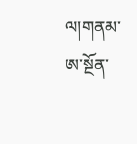ལ།གནམ་ཨ་སྔོན་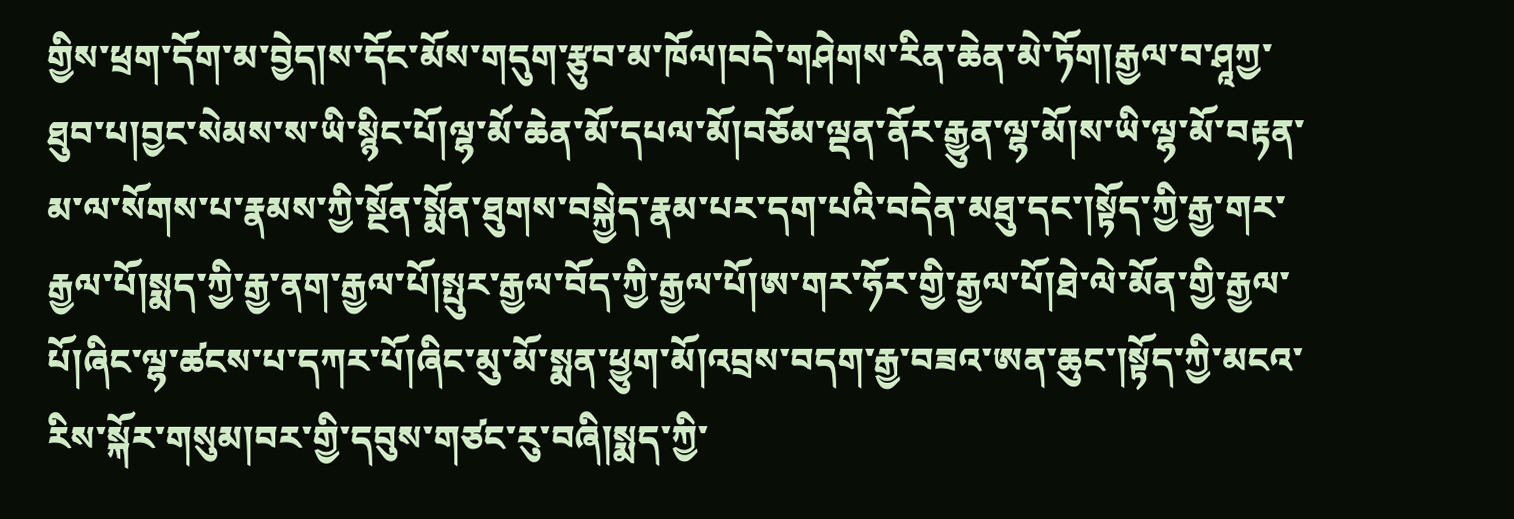གྱིས་ཕྲག་དོག་མ་བྱེད།ས་དོང་མོས་གདུག་རྩུབ་མ་ཁོལ།བདེ་གཤེགས་རིན་ཆེན་མེ་ཏོག།རྒྱལ་བ་ཤཱཀྱ་ཐུབ་པ།བྱང་སེམས་ས་ཡི་སྙིང་པོ།ལྷ་མོ་ཆེན་མོ་དཔལ་མོ།བཅོམ་ལྡན་ནོར་རྒྱུན་ལྷ་མོ།ས་ཡི་ལྷ་མོ་བརྟན་མ་ལ་སོགས་པ་རྣམས་ཀྱི་སྔོན་སྨོན་ཐུགས་བསྐྱེད་རྣམ་པར་དག་པའི་བདེན་མཐུ་དང་།སྟོད་ཀྱི་རྒྱ་གར་རྒྱལ་པོ།སྨད་ཀྱི་རྒྱ་ནག་རྒྱལ་པོ།སྤུར་རྒྱལ་བོད་ཀྱི་རྒྱལ་པོ།ཨ་གར་ཧོར་གྱི་རྒྱལ་པོ།ཐེ་ལེ་མོན་གྱི་རྒྱལ་པོ།ཞིང་ལྷ་ཚངས་པ་དཀར་པོ།ཞིང་མུ་མོ་སྨན་ཕྱུག་མོ།འབྲས་བདག་རྒྱ་བཟའ་ཨན་ཆུང་།སྟོད་ཀྱི་མངའ་རིས་སྐོར་གསུམ།བར་གྱི་དབུས་གཙང་རུ་བཞི།སྨད་ཀྱི་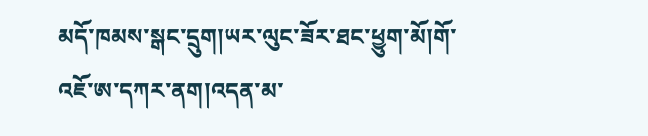མདོ་ཁམས་སྒང་དྲུག།ཡར་ལུང་ཟོར་ཐང་ཕྱུག་མོ།གོ་འཇོ་ཨ་དཀར་ནག།འདན་མ་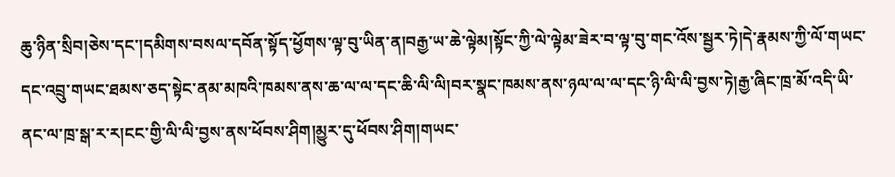ཆུ་ཉིན་སྲིབ།ཅེས་དང་།དམིགས་བསལ་དབོན་སྟོད་ཕྱོགས་ལྟ་བུ་ཡིན་ན།བརྒྱ་ཡ་ཆེ་ལྟེམ།སྟོང་ཀྱི་ལེ་ལྟེམ་ཟེར་བ་ལྟ་བུ་གང་འོས་སྦྱར་ཏེ།དེ་རྣམས་ཀྱི་ལོ་གཡང་དང་འབྲུ་གཡང་ཐམས་ཅད་སྟེང་ནམ་མཁའི་ཁམས་ནས་ཆ་ལ་ལ་དང་ཆི་ལི་ལི།བར་སྣང་ཁམས་ནས་ཉལ་ལ་ལ་དང་ཉི་ལི་ལི་བྱས་ཏེ།རྒྱ་ཞིང་ཁྲ་མོ་འདི་ཡི་ནང་ལ་ཁྲ་སྒ་ར་ར།ངང་གྱི་ལི་ལི་བྱས་ནས་ཕོབས་ཤིག།མྱུར་དུ་ཕོབས་ཤིག།གཡང་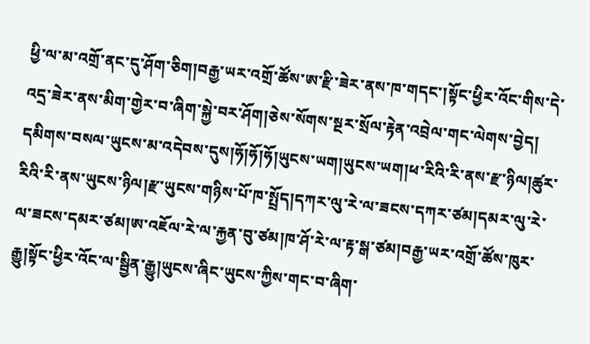ཕྱི་ལ་མ་འགྲོ་ནང་དུ་ཤོག་ཅིག།བརྒྱ་ཡར་འགྲོ་ཚོས་ཨ་རྫི་ཟེར་ནས་ཁ་གདང་།སྟོང་ཕྱིར་འོང་གིས་དེ་འདྲ་ཟེར་ནས་མིག་གྱེར་བ་ཞིག་སྐྱེ་བར་ཤོག།ཅེས་སོགས་སྔར་སྲོལ་རྟེན་འབྲེལ་གང་ལེགས་བྱེད།
དམིགས་བསལ་ཡུངས་མ་འདེབས་དུས།ཧོ།ཧོ།ཧོ།ཡུངས་ཡག།ཡུངས་ཡག།ཕ་རིའི་རི་ནས་རྫ་ཉིལ།ཚུར་རིའི་རི་ནས་ཡུངས་ཉིལ།རྫ་ཡུངས་གཉིས་པོ་ཁ་སྤྲོད།དཀར་ལུ་རེ་ལ་ཟངས་དཀར་ཙམ།དམར་ལུ་རེ་ལ་ཟངས་དམར་ཙམ།ཨ་འཇོལ་རེ་ལ་རྐྱན་བུ་ཙམ།ཁ་ཤོ་རེ་ལ་རྟ་སྒ་ཙམ།བརྒྱ་ཡར་འགྲོ་ཚོས་ཁུར་རྒྱུ།སྟོང་ཕྱིར་འོང་ལ་སྦྱིན་རྒྱུ།ཡུངས་ཞིང་ཡུངས་ཀྱིས་གང་བ་ཞིག་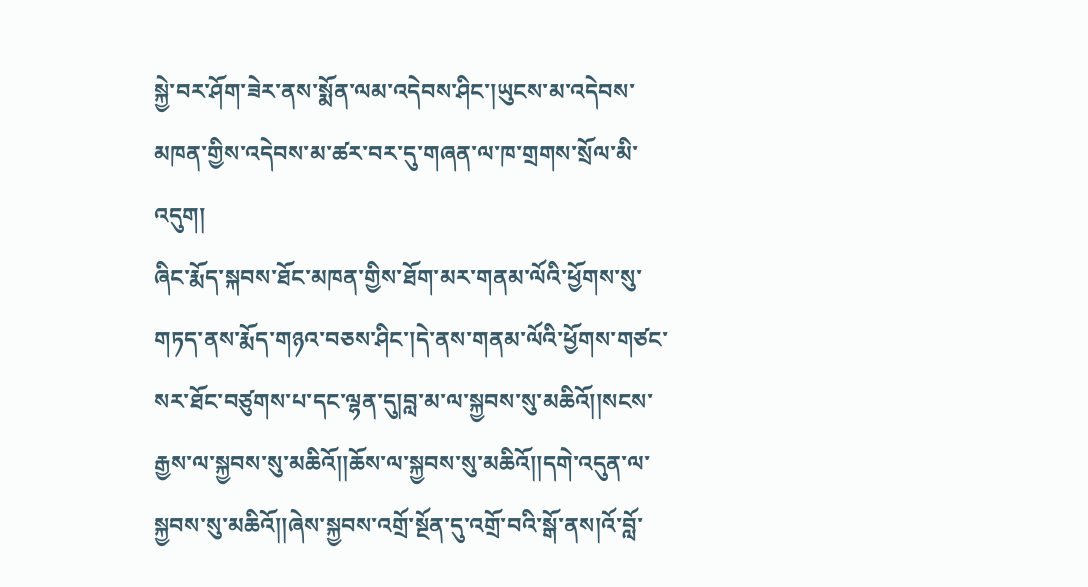སྐྱེ་བར་ཤོག་ཟེར་ནས་སྨོན་ལམ་འདེབས་ཤིང་།ཡུངས་མ་འདེབས་མཁན་གྱིས་འདེབས་མ་ཚར་བར་དུ་གཞན་ལ་ཁ་གྲགས་སྲོལ་མི་འདུག།
ཞིང་རྨོད་སྐབས་ཐོང་མཁན་གྱིས་ཐོག་མར་གནམ་ལོའི་ཕྱོགས་སུ་གཏད་ནས་རྨོད་གཉའ་བཅས་ཤིང་།དེ་ནས་གནམ་ལོའི་ཕྱོགས་གཙང་སར་ཐོང་བཙུགས་པ་དང་ལྷན་དུ།བླ་མ་ལ་སྐྱབས་སུ་མཆིའོ།།སངས་རྒྱས་ལ་སྐྱབས་སུ་མཆིའོ།།ཆོས་ལ་སྐྱབས་སུ་མཆིའོ།།དགེ་འདུན་ལ་སྐྱབས་སུ་མཆིའོ།།ཞེས་སྐྱབས་འགྲོ་སྔོན་དུ་འགྲོ་བའི་སྒོ་ནས།འོ་བློ་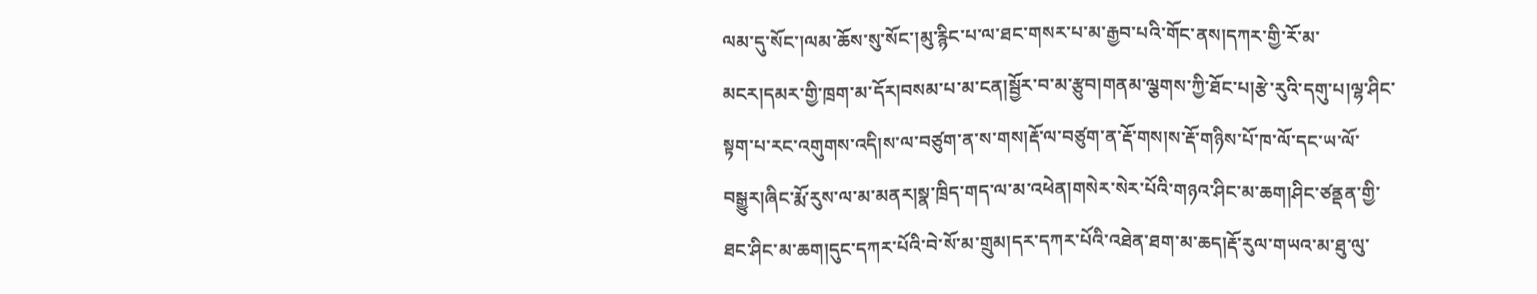ལམ་དུ་སོང་།ལམ་ཆོས་སུ་སོང་།མུ་རྙིང་པ་ལ་ཐང་གསར་པ་མ་རྒྱབ་པའི་གོང་ནས།དཀར་གྱི་རོ་མ་མངར།དམར་གྱི་ཁྲག་མ་དོར།བསམ་པ་མ་ངན།སྦྱོར་བ་མ་རྩུབ།གནམ་ལྕགས་ཀྱི་ཐོང་པ།རྩེ་རུའི་དགུ་པ།ལྷ་ཤིང་སྟག་པ་རང་འགུགས་འདི།ས་ལ་བཙུག་ན་ས་གས།རྡོ་ལ་བཙུག་ན་རྡོ་གས།ས་རྡོ་གཉིས་པོ་ཁ་ལོ་དང་ཡ་ལོ་བསྒྱུར།ཞིང་རྨོ་རུས་ལ་མ་མནར།སྣ་ཁྲིད་གད་ལ་མ་འཕེན།གསེར་སེར་པོའི་གཉའ་ཤིང་མ་ཆག།ཤིང་ཙནྡན་གྱི་ཐང་ཤིང་མ་ཆག།དུང་དཀར་པོའི་བེ་སོ་མ་གྲུམ།དར་དཀར་པོའི་འཐེན་ཐག་མ་ཆད།རྡོ་རུལ་གཡའ་མ་ཐུ་ལུ་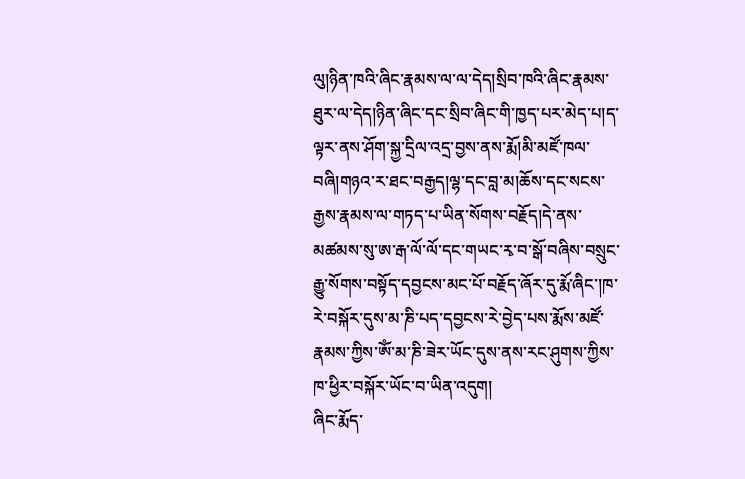ལུ།ཉིན་ཁའི་ཞིང་རྣམས་ལ་ལ་དེད།སྲིབ་ཁའི་ཞིང་རྣམས་ཐུར་ལ་དེད།ཉིན་ཞིང་དང་སྲིབ་ཞིང་གི་ཁྱད་པར་མེད་པ།ད་ལྟར་ནས་ཤོག་སྐྱ་དྲིལ་འདྲ་བྱས་ནས་རྨོ།མི་མཛོ་ཁལ་བཞི།གཉའ་ར་ཐང་བརྒྱད།ལྷ་དང་བླ་མ།ཆོས་དང་སངས་རྒྱས་རྣམས་ལ་གཏད་པ་ཡིན་སོགས་བརྗོད།དེ་ནས་མཚམས་སུ་ཨ་རྒ་ལོ་ལོ་དང་གཡང་རྭ་བ་སྒོ་བཞིས་བསྲུང་རྒྱུ་སོགས་བསྟོད་དབྱངས་མང་པོ་བརྗོད་ཞོར་དུ་རྨོ་ཞིང་།ཁ་རེ་བསྐོར་དུས་མ་ཎི་པད་དབྱངས་རེ་བྱེད་པས་རྨོས་མཛོ་རྣམས་ཀྱིས་ཨོཾ་མ་ཎི་ཟེར་ཡོང་དུས་ནས་རང་ཤུགས་ཀྱིས་ཁ་ཕྱིར་བསྐོར་ཡོང་བ་ཡིན་འདུག།
ཞིང་རྨོད་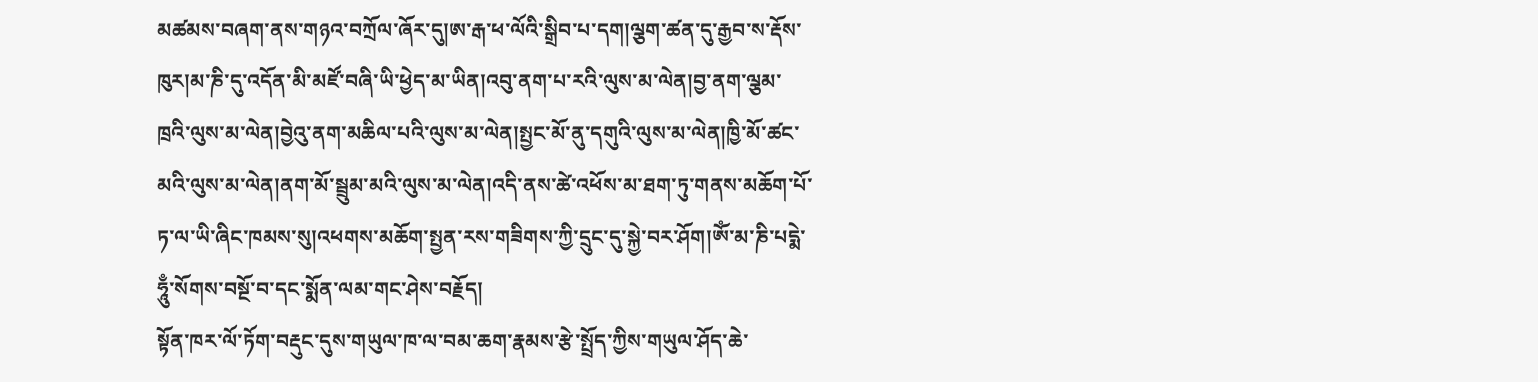མཚམས་བཞག་ནས་གཉའ་བཀྲོལ་ཞོར་དུ།ཨ་རྒ་ཕ་ལོའི་སྒྲིབ་པ་དག།ལྕག་ཚན་དུ་རྒྱབ་ས་རྡོས་ཁུར།མ་ཎི་དུ་འདོན་མི་མཛོ་བཞི་ཡི་ཕྱེད་མ་ཡིན།འབུ་ནག་པ་རའི་ལུས་མ་ལེན།བྱ་ནག་ལྕམ་ཁྲའི་ལུས་མ་ལེན།བྱེའུ་ནག་མཆིལ་པའི་ལུས་མ་ལེན།སྤྱང་མོ་ནུ་དགུའི་ལུས་མ་ལེན།ཁྱི་མོ་ཚང་མའི་ལུས་མ་ལེན།ནག་མོ་སྦྲུམ་མའི་ལུས་མ་ལེན།འདི་ནས་ཚེ་འཕོས་མ་ཐག་ཏུ་གནས་མཆོག་པོ་ཏ་ལ་ཡི་ཞིང་ཁམས་སུ།འཕགས་མཆོག་སྤྱན་རས་གཟིགས་ཀྱི་དྲུང་དུ་སྐྱེ་བར་ཤོག།ༀ་མ་ཎི་པདྨེ་ཧཱུྃ་སོགས་བསྔོ་བ་དང་སྨོན་ལམ་གང་ཤེས་བརྗོད།
སྟོན་ཁར་ལོ་ཏོག་བརྡུང་དུས་གཡུལ་ཁ་ལ་བམ་ཆག་རྣམས་རྩེ་སྤྲོད་ཀྱིས་གཡུལ་ཤོད་ཆེ་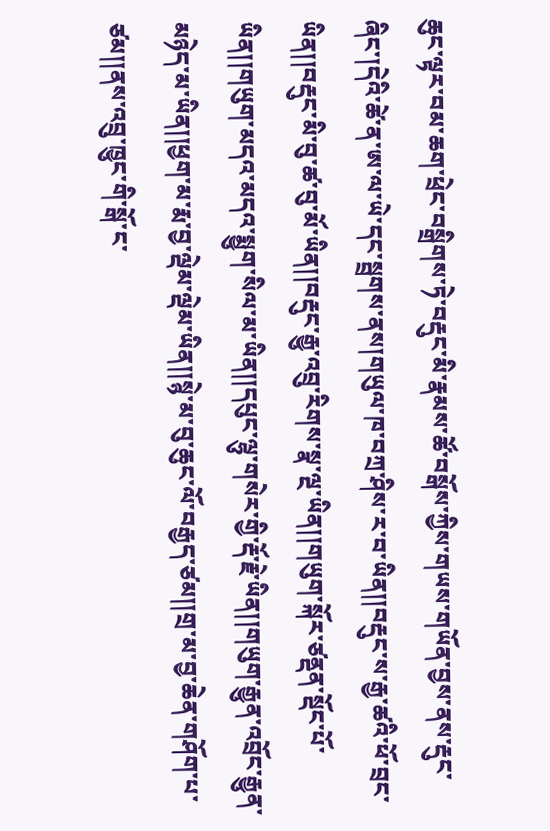ཆུང་ལྟར་བམ་ཆག་ཕྲེང་བསྒྲིགས་ཏེ་བརྡུང་མི་རྣམས་ཚོ་བསྒོས་ཀྱིས་གཡས་གཡོན་བྱས་ནས་རྡུང་ཞིང་།དེའི་ཚེ་ན་ཨ་ལ་ཡེ་དང་སྦྲགས་ནས།གཡུལ་ཁ་བཀྲ་ཤིས་ར་བ་ཡིན།།བརྡུང་ས་རྒྱ་ཚའི་ཕོ་བྲང་ཡིན།།བརྡུང་མི་བུ་ཚ་བུ་མོ་ཡིན།།བརྡུང་རྒྱུ་འབྲུ་རིགས་སྣ་ལྔ་ཡིན།།གཡུག་སྐོར་ཙནྡན་སྡོང་པོ་ཡིན།།གཡུག་མདའ་མདའ་སྨྱུག་སིལ་མ་ཡིན།།དཔུང་ལྷུ་གསེར་གྱི་རྡོ་རྗེ་ཡིན།།གཡུག་རྒྱུན་འབྲོང་རྒྱུན་མཉེད་མ་ཡིན།།ཕྱག་མ་རྨ་བྱ་ལྡེམ་ལྡེམ་ཡིན།།སྙེ་མ་བུ་ཆུང་ལོ་བརྒྱད་ཙམ།།གྲ་མ་བྱ་ཆེན་གཤོག་པ་ཙམ།།ནས་འབྲུ་ཁྱུང་གི་སྒོ་ང་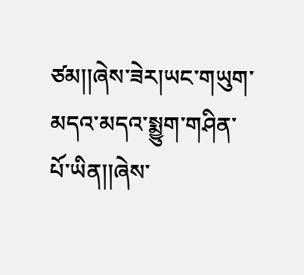ཙམ།།ཞེས་ཟེར།ཡང་གཡུག་མདའ་མདའ་སྨྱུག་གཤིན་པོ་ཡིན།།ཞེས་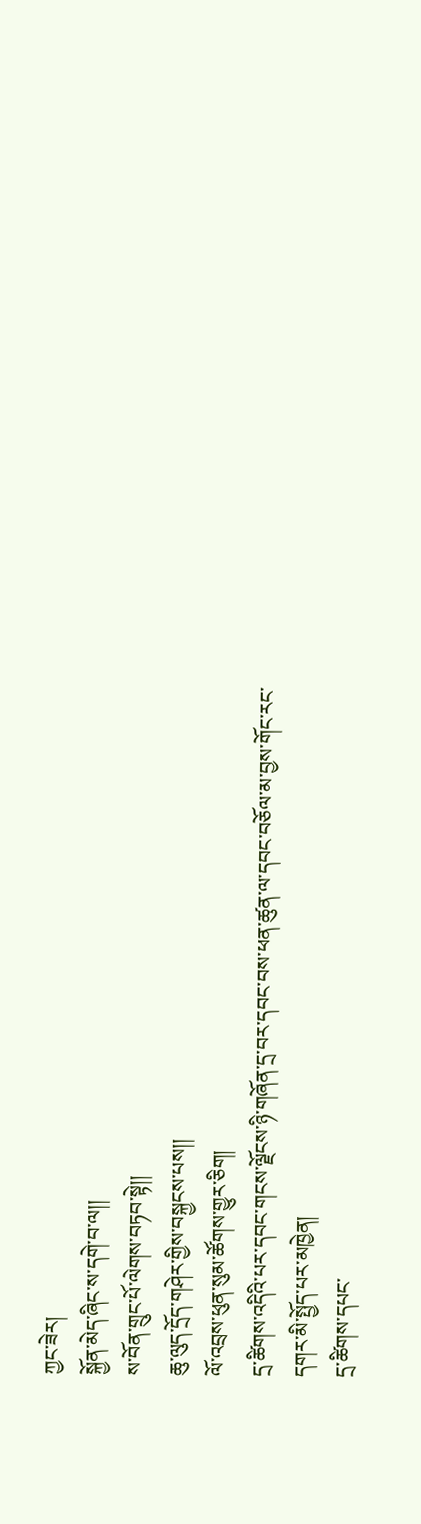ཀྱང་ཟེར།
སྐྱོན་མེད་ཞིང་ས་དགེ་བ་ལ།།
ས་བོན་གྲུང་པོ་ལེགས་བཏབ་སྟེ།།
ཆུ་ལུད་དྲོད་གཤེར་གྱིས་བསྐྱངས་པས།།
ལོ་འབྲས་ཕུན་སུམ་ཚོགས་གྱུར་ཅིག།
དྲ་ཚིགས་འདིའི་པར་དབང་གངས་ལྗོངས་ཉི་གཞོན་དྲ་བར་དབང་བས་ཕན་ཚུན་ལ་དབང་བཅོལ་མ་བྱས་གོང་རང་དགར་མི་སྤྱོད་པར་མཁྱེན།
དྲ་ཚིགས་དཔང་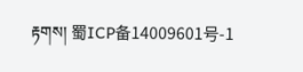རྟགས། 蜀ICP备14009601号-1